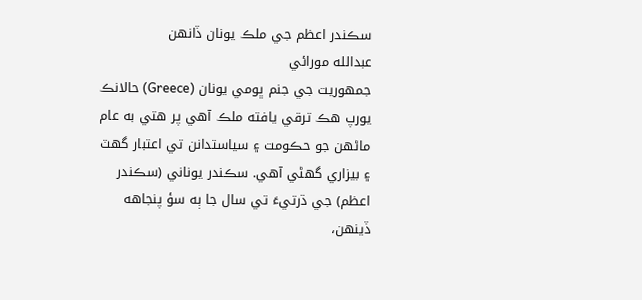سڪندر اعظم جي ملڪ يونان ڏانهن
عبدالله مورائي
جمهوريت جي جنم ڀومي يونان (Greece) حالانڪ
يورپ هڪ ترقي يافته ملڪ آهي پر هتي به عام ماڻهن جو حڪومت ۽ سياستدانن تي اعتبار گهٽ
۽ بيزاري گهڻي آهي. سڪندر يوناني (سڪندر اعظم) جي ڌرتيءَ تي سال جا ٻه سؤ پنجاهه ڏينهن،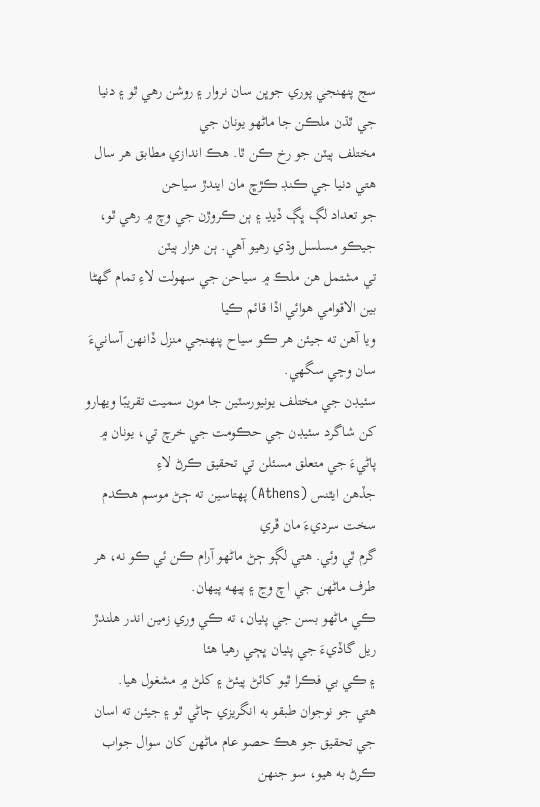سج پنهنجي پوري جوڀن سان نروار ۽ روشن رهي ٿو ۽ دنيا جي ٿڌن ملڪن جا ماڻهو يونان جي
مختلف ٻيٽن جو رخ ڪن ٿا. هڪ اندازي مطابق هر سال هتي دنيا جي ڪنڊ ڪڙڇ مان ايندڙ سياحن
جو تعداد لڳ ڀڳ ڏيڍ ۽ ٻن ڪروڙن جي وچ ۾ رهي ٿو، جيڪو مسلسل وڌي رهيو آهي. ٻن هزار ٻيٽن
تي مشتمل هن ملڪ ۾ سياحن جي سهولت لاءِ تمام گهڻا بين الاقوامي هوائي اڏا قائم ڪيا
ويا آهن ته جيئن هر ڪو سياح پنهنجي منزل ڏانهن آسانيءَ سان وڃي سگهي.
سئيڊن جي مختلف يونيورسٽين جا مون سميت تقريبًا ويهارو
کن شاگرد سئيڊن جي حڪومت جي خرچ تي، يونان ۾ پاڻيءَ جي متعلق مسئلن تي تحقيق ڪرڻ لاءِ
جڏهن ايٿنس (Athens) پهتاسين ته ڄڻ موسم هڪدم سخت سرديءَ مان ڦري
گرم ٿي وئي. هتي لڳو ڄڻ ماڻهو آرام ڪن ئي ڪو نه، هر طرف ماڻهن جي اچ وڃ ۽ پيهه پيهان.
ڪي ماڻهو بسن جي پٺيان، ته ڪي وري زمين اندر هلندڙ ريل گاڏيءَ جي پٺيان ڀڄي رهيا هئا
۽ ڪي بي فڪرا ٿيو کائڻ پيئڻ ۽ کلڻ ۾ مشغول هيا.
هتي جو نوجوان طبقو به انگريزي ڄاڻي ٿو ۽ جيئن ته اسان
جي تحقيق جو هڪ حصو عام ماڻهن کان سوال جواب ڪرڻ به هيو، سو جنهن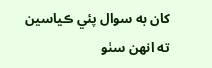کان به سوال پئي ڪياسين
ته انهن سٺو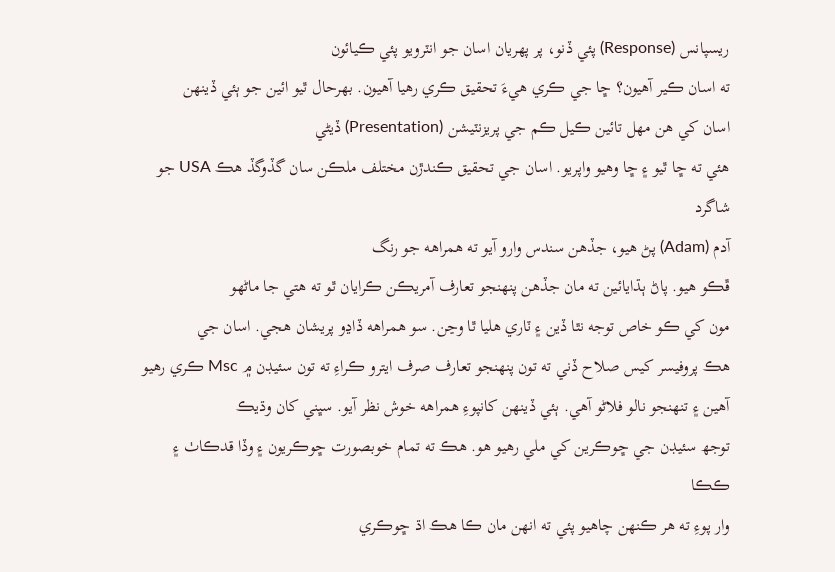ريسپانس (Response) پئي ڏنو، پر پهريان اسان جو انٽرويو پئي ڪيائون
ته اسان ڪير آهيون؟ ڇا جي ڪري هيءَ تحقيق ڪري رهيا آهيون. بهرحال ٿيو ائين جو ٻئي ڏينهن
اسان کي هن مهل تائين ڪيل ڪم جي پريزنٽيشن (Presentation) ڏيڻي
هئي ته ڇا ٿيو ۽ ڇا وهيو واپريو. اسان جي تحقيق ڪندڙن مختلف ملڪن سان گڏوگڏ هڪ USA جو شاگرد
آدم (Adam) پڻ هيو، جڏهن سندس وارو آيو ته همراهه جو رنگ
ڦڪو هيو. پاڻ ٻڌايائين ته مان جڏهن پنهنجو تعارف آمريڪن ڪرايان ٿو ته هتي جا ماڻهو
مون کي ڪو خاص توجه نٿا ڏين ۽ ٽاري هليا ٿا وڃن. سو همراهه ڏاڍو پريشان هجي. اسان جي
هڪ پروفيسر کيس صلاح ڏني ته تون پنهنجو تعارف صرف ايترو ڪراءِ ته تون سئيڊن ۾ Msc ڪري رهيو
آهين ۽ تنهنجو نالو فلاڻو آهي. ٻئي ڏينهن کانپوءِ همراهه خوش نظر آيو. سڀني کان وڌيڪ
توجھ سئيڊن جي ڇوڪرين کي ملي رهيو هو. هڪ ته تمام خوبصورت ڇوڪريون ۽ وڏا قدڪاٺ ۽ ڪڪا
وار پوءِ ته هر ڪنهن چاهيو پئي ته انهن مان ڪا هڪ اڌ ڇوڪري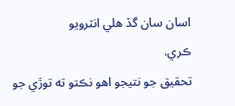اسان سان گڏ هلي انٽرويو
ڪري.
تحقيق جو نتيجو اهو نڪتو ته توڙي جو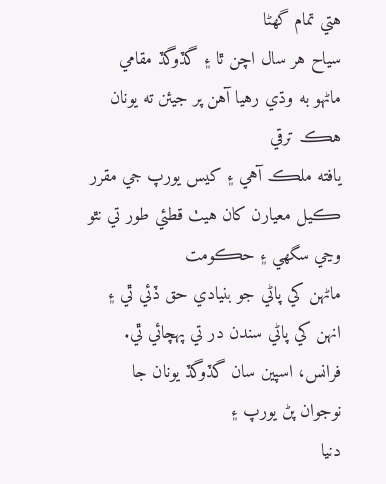هتي تمام گهڻا
سياح هر سال اچن ٿا ۽ گڏوگڏ مقامي ماڻهو به وڌي رهيا آهن پر جيئن ته يونان هڪ ترقي
يافته ملڪ آهي ۽ کيس يورپ جي مقرر ڪيل معيارن کان هيٺ قطئي طور تي نٿو وڃي سگهي ۽ حڪومت
ماڻهن کي پاڻي جو بنيادي حق ڏئي ٿي ۽ انهن کي پاڻي سندن در تي پهچائي ٿي.
فرانس، اسپين سان گڏوگڏ يونان جا نوجوان پڻ يورپ ۽
دنيا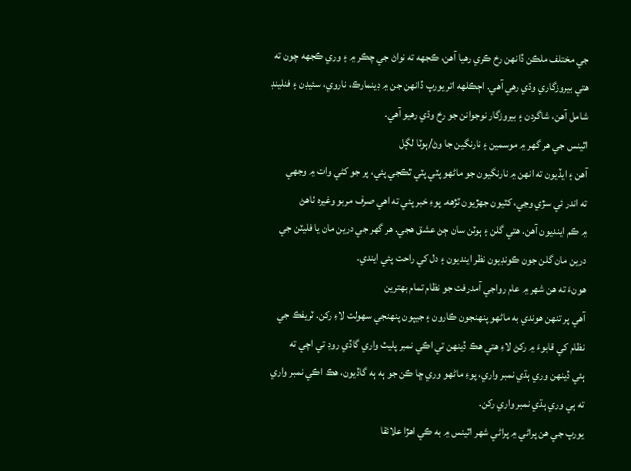جي مختلف ملڪن ڏانهن رخ ڪري رهيا آهن، ڪجهه ته نواڻ جي چڪر ۾ ۽ وري ڪجهه چون ته
هتي بيروزگاري وڌي رهي آهي. اڄڪلهه اتر يورپ ڏانهن جن ۾ ڊينمارڪ، ناروي، سئيڊن ۽ فنلينڊ
شامل آهن، شاگردن ۽ بيروزگار نوجوانن جو رخ وڌي رهيو آهي.
اٿينس جي هر گهر ۾ موسمين ۽ نارنگين جا وڻ/ٻوٽا لڳل
آهن ۽ ايڏيون ته انهن ۾ نارنگيون جو ماڻهو پٽي پٽي ٿڪجي پئي، پر جو کڻي وات ۾ وجهي
ته اندر ئي سڙي وڃي، کٽيون جهڙيون ٽڙهه. پوءِ خبر پئي ته اهي صرف مربو وغيره ٺاهڻ
۾ ڪم اينديون آهن. هتي گلن ۽ ٻوٽن سان ڄڻ عشق هجي. هر گهر جي درين مان يا فليٽن جي
درين مان گلن جون ڪونڊيون نظر اينديون ۽ دل کي راحت پئي ايندي.
هونءَ ته هن شهر ۾ عام رواجي آمدرفت جو نظام تمام بهترين
آهي پر تنهن هوندي به ماڻهو پنهنجون ڪارون ۽ جيپون پنهنجي سهولت لاءِ رکن. ٽريفڪ جي
نظام کي قابوءَ ۾ رکڻ لاءِ هتي هڪ ڏينهن تي اڪي نمبر پليٽ واري گاڏي روڊ تي اچي ته
ٻئي ڏينهن وري ٻڌي نمبر واري، پوءِ ماڻهو وري ڇا ڪن جو ٻه ٻه گاڏيون، هڪ اڪي نمبر واري
ته ٻي وري ٻڌي نمبر واري رکن.
يورپ جي هن پراڻي ۾ پراڻي شهر اٿينس ۾ به ڪي اهڙا علائقا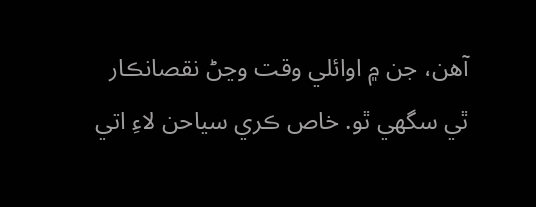آهن، جن ۾ اوائلي وقت وڃڻ نقصانڪار ٿي سگهي ٿو. خاص ڪري سياحن لاءِ اتي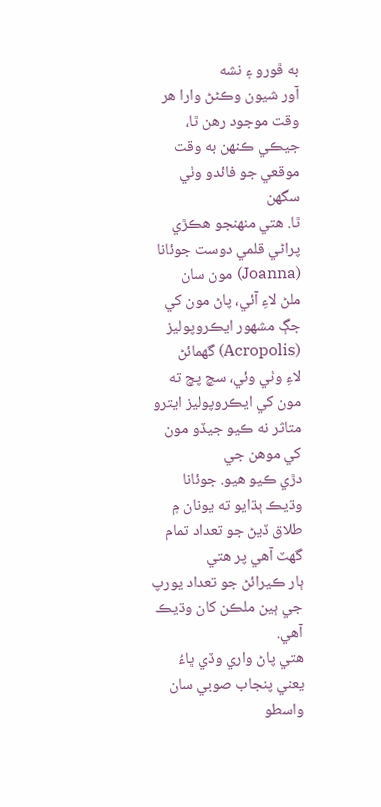به ڦورو ۽ نشه
آور شيون وڪڻڻ وارا هر وقت موجود رهن ٿا، جيڪي ڪنهن به وقت موقعي جو فائدو وٺي سگهن
ٿا. هتي منهنجو هڪڙي پراڻي قلمي دوست جوئانا (Joanna) مون سان
ملڻ لاءِ آئي، پاڻ مون کي جڳ مشهور ايڪروپوليز (Acropolis) گهمائڻ
لاءِ وٺي وئي، سچ پچ ته مون کي ايڪروپوليز ايترو متاثر نه ڪيو جيڏو مون کي موهن جي
دڙي ڪيو هيو. جوئانا وڌيڪ ٻڌايو ته يونان ۾ طلاق ڏيڻ جو تعداد تمام گهٽ آهي پر هتي
ٻار ڪيرائڻ جو تعداد يورپ جي ٻين ملڪن کان وڌيڪ آهي.
هتي پاڻ واري وڏي ڀاءُ يعني پنجاب صوبي سان واسطو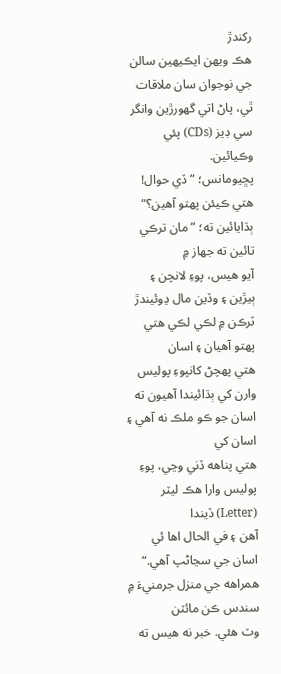رکندڙ
هڪ ويهن ايڪيهين سالن جي نوجوان سان ملاقات ٿي، پاڻ اتي گهورڙين وانگر سي ڊيز (CDs) پئي وڪيائين.
پڇيومانس؛ ”ڏي حوال! هتي ڪيئن پهتو آهين؟“ ٻڌايائين ته؛ ”مان ترڪي تائين ته جهاز ۾
آيو هيس، پوءِ لانچن ۽ ٻيڙين ۽ وڏين مال ڍوئيندڙ ٽرڪن ۾ لڪي لڪي هتي پهتو آهيان ۽ اسان
هتي پهچڻ کانپوءِ پوليس وارن کي ٻڌائيندا آهيون ته اسان جو ڪو ملڪ نه آهي ۽ اسان کي
هتي پناهه ڏني وڃي، پوءِ پوليس وارا هڪ ليٽر (Letter) ڏيندا
آهن ۽ في الحال اها ئي اسان جي سڃاڻپ آهي.“ همراهه جي منزل جرمنيءَ ۾ سندس ڪن مائٽن
وٽ هئي. خبر نه هيس ته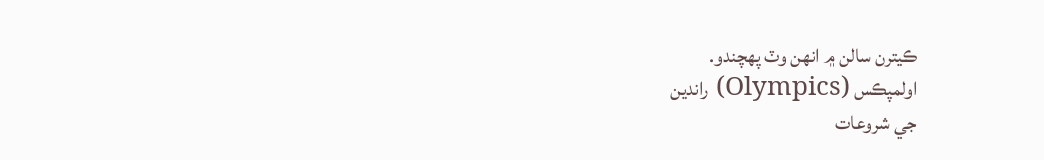ڪيترن سالن ۾ انهن وٽ پهچندو.
اولمپڪس (Olympics) راندين
جي شروعات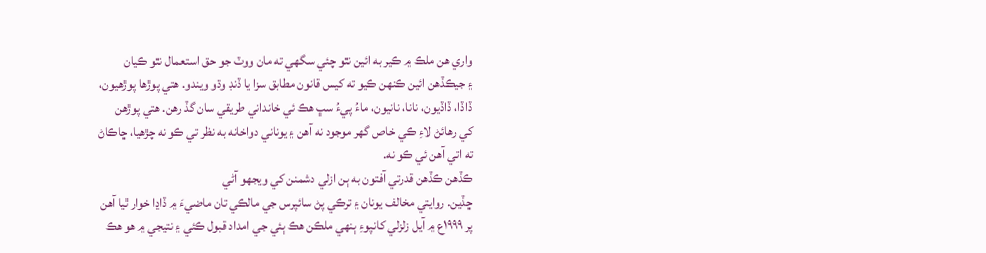واري هن ملڪ ۾ ڪير به ائين نٿو چئي سگهي ته مان ووٽ جو حق استعمال نٿو ڪيان
۽ جيڪڏهن ائين ڪنهن ڪيو ته کيس قانون مطابق سزا يا ڏنڊ وڌو ويندو. هتي پوڙها پوڙهيون،
ڏاڏا، ڏاڏيون، نانا، نانيون، ماءُ پيءُ سڀ هڪ ئي خانداني طريقي سان گڏ رهن. هتي پوڙهن
کي رهائڻ لاءِ ڪي خاص گهر موجود نه آهن ۽ يوناني دواخانه به نظر تي ڪو نه چڙهيا، ڇاڪاڻ
ته اتي آهن ئي ڪو نه.
ڪڏهن ڪڏهن قدرتي آفتون به ٻن ازلي دشمنن کي ويجهو آڻي
ڇڏين. روايتي مخالف يونان ۽ ترڪي پڻ سائپرس جي مالڪي تان ماضيءَ ۾ ڏاڍا خوار ٿيا آهن
پر ۱۹۹۹ع ۾ آيل زلزلي کانپوءِ ٻنهي ملڪن هڪ ٻئي جي امداد قبول ڪئي ۽ نتيجي ۾ هو هڪ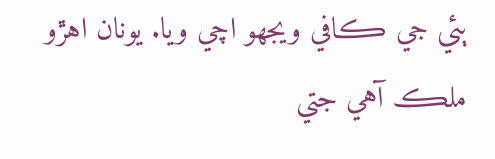ٻئي جي ڪافي ويجهو اچي ويا. يونان اهڙو ملڪ آهي جتي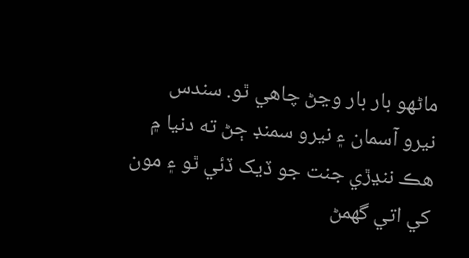ماڻهو بار بار وڃڻ چاهي ٿو. سندس
نيرو آسمان ۽ نيرو سمنڊ ڄڻ ته دنيا ۾ هڪ ننڍڙي جنت جو ڏيک ڏئي ٿو ۽ مون کي اتي گهمڻ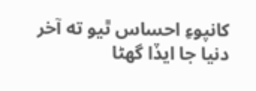کانپوءِ احساس ٿيو ته آخر دنيا جا ايڏا گهڻا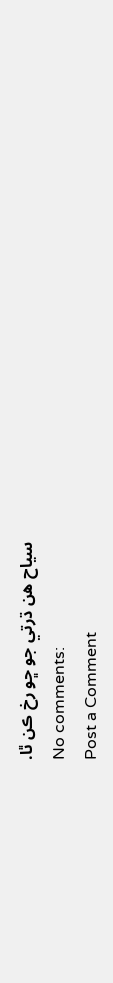سياح هن ڌرتي جو ڇو رخ ڪن ٿا.
No comments:
Post a Comment